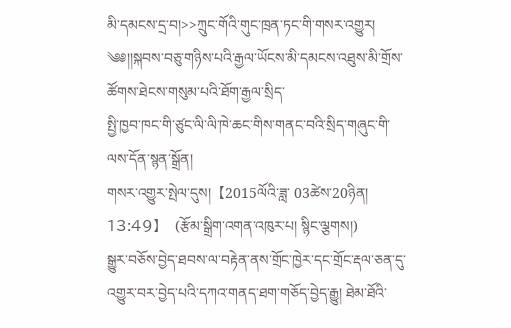མི་དམངས་དྲ་བ།>>ཀྲུང་གོའི་གུང་ཁྲན་ཏང་གི་གསར་འགྱུར།
༄༅།།སྐབས་བཅུ་གཉིས་པའི་རྒྱལ་ཡོངས་མི་དམངས་འཐུས་མི་གྲོས་ཚོགས་ཐེངས་གསུམ་པའི་ཐོག་རྒྱལ་སྲིད་
སྤྱི་ཁྱབ་ཁང་གི་ཙུང་ལི་ལི་ཁེ་ཆང་གིས་གནང་བའི་སྲིད་གཞུང་གི་ལས་དོན་སྙན་སྒྲོན།
གསར་འགྱུར་སྤེལ་དུས།  【2015ལོའི་ཟླ་ 03ཚེས་20ཉིན། 13:49】   (རྩོམ་སྒྲིག་འགན་འཁུར་པ། སྙིང་ལྕགས།)
སྒྱུར་བཅོས་བྱེད་ཐབས་ལ་བརྟེན་ནས་གྲོང་ཁྱེར་དང་གྲོང་རྡལ་ཅན་དུ་འགྱུར་བར་བྱེད་པའི་དཀའ་གནད་ཐག་གཅོད་བྱེད་རྒྱུ། ཐེམ་ཐོའི་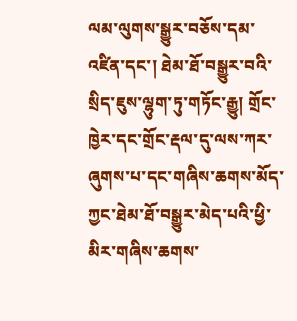ལམ་ལུགས་སྒྱུར་བཅོས་དམ་འཛིན་དང་། ཐེམ་ཐོ་བསྒྱུར་བའི་སྲིད་ཇུས་ལྷུག་ཏུ་གཏོང་རྒྱུ། གྲོང་ཁྱེར་དང་གྲོང་རྡལ་དུ་ལས་ཀར་ཞུགས་པ་དང་གཞིས་ཆགས་མོད་ཀྱང་ཐེམ་ཐོ་བསྒྱུར་མེད་པའི་ཕྱི་མིར་གཞིས་ཆགས་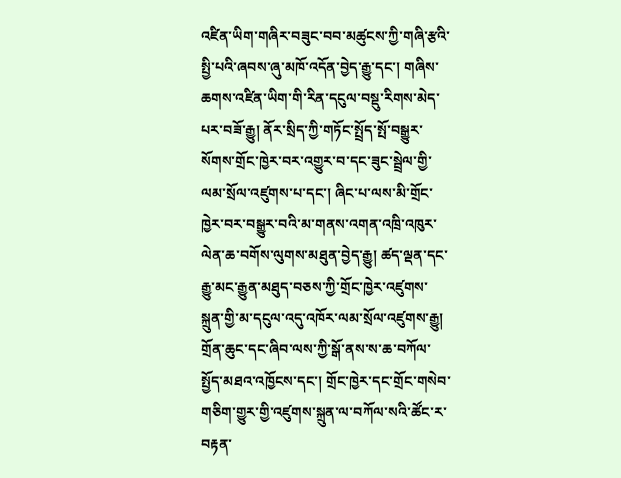འཛིན་ཡིག་གཞིར་བཟུང་བབ་མཚུངས་ཀྱི་གཞི་རྩའི་སྤྱི་པའི་ཞབས་ཞུ་མཁོ་འདོན་བྱེད་རྒྱུ་དང་། གཞིས་ཆགས་འཛིན་ཡིག་གི་རིན་དངུལ་བསྡུ་རིགས་མེད་པར་བཟོ་རྒྱུ། ནོར་སྲིད་ཀྱི་གཏོང་སྤྲོད་སྤོ་བསྒྱུར་སོགས་གྲོང་ཁྱེར་བར་འགྱུར་བ་དང་ཟུང་སྦྲེལ་གྱི་ལམ་སྲོལ་འཛུགས་པ་དང་། ཞིང་པ་ལས་མི་གྲོང་ཁྱེར་བར་བསྒྱུར་བའི་མ་གནས་འགན་འཁྲི་འཁུར་ལེན་ཆ་བགོས་ལུགས་མཐུན་བྱེད་རྒྱུ། ཚད་ལྡན་དང་རྒྱུ་མང་རྒྱུན་མཐུད་བཅས་ཀྱི་གྲོང་ཁྱེར་འཛུགས་སྐྲུན་གྱི་མ་དངུལ་འདུ་འཁོར་ལམ་སྲོལ་འཛུགས་རྒྱུ། གྲོན་ཆུང་དང་ཞིབ་ལས་ཀྱི་སྒོ་ནས་ས་ཆ་བཀོལ་སྤྱོད་མཐའ་འཁྱོངས་དང་། གྲོང་ཁྱེར་དང་གྲོང་གསེབ་གཅིག་གྱུར་གྱི་འཛུགས་སྐྲུན་ལ་བཀོལ་སའི་ཚོང་ར་བརྟན་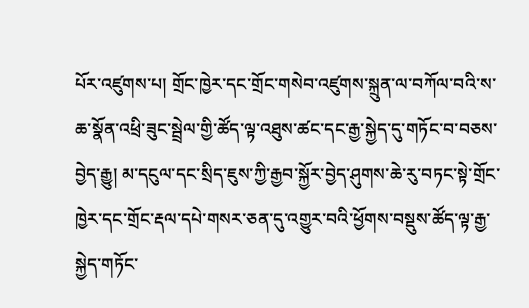པོར་འཛུགས་པ། གྲོང་ཁྱེར་དང་གྲོང་གསེབ་འཛུགས་སྐྲུན་ལ་བཀོལ་བའི་ས་ཆ་སྣོན་འཕྲི་ཟུང་སྦྲེལ་གྱི་ཚོད་ལྟ་འཐུས་ཚང་དང་རྒྱ་སྐྱེད་དུ་གཏོང་བ་བཅས་བྱེད་རྒྱུ། མ་དངུལ་དང་སྲིད་ཇུས་ཀྱི་རྒྱབ་སྐྱོར་བྱེད་ཤུགས་ཆེ་རུ་བཏང་སྟེ་གྲོང་ཁྱེར་དང་གྲོང་རྡལ་དཔེ་གསར་ཅན་དུ་འགྱུར་བའི་ཕྱོགས་བསྡུས་ཚོད་ལྟ་རྒྱ་སྐྱེད་གཏོང་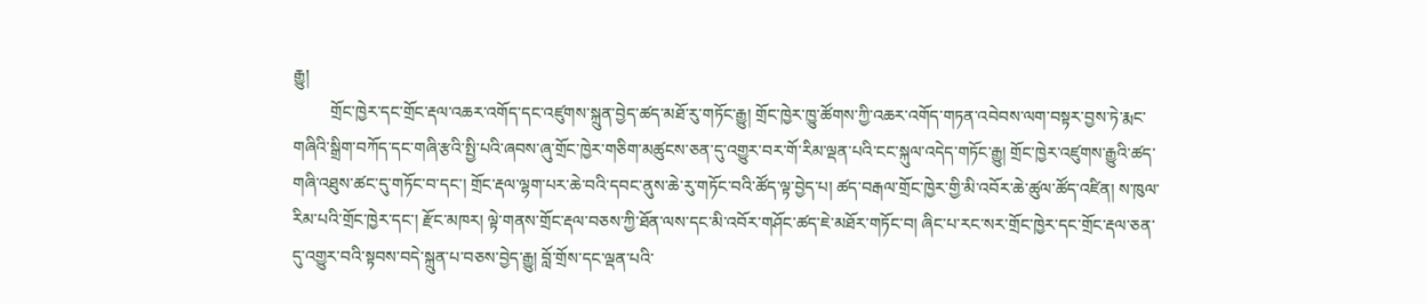རྒྱུ།
         གྲོང་ཁྱེར་དང་གྲོང་རྡལ་འཆར་འགོད་དང་འཛུགས་སྐྲུན་བྱེད་ཚད་མཐོ་རུ་གཏོང་རྒྱུ། གྲོང་ཁྱེར་ཁྱུ་ཚོགས་ཀྱི་འཆར་འགོད་གཏན་འབེབས་ལག་བསྟར་བྱས་ཏེ་རྨང་གཞིའི་སྒྲིག་བཀོད་དང་གཞི་རྩའི་སྤྱི་པའི་ཞབས་ཞུ་གྲོང་ཁྱེར་གཅིག་མཚུངས་ཅན་དུ་འགྱུར་བར་གོ་རིམ་ལྡན་པའི་ངང་སྐུལ་འདེད་གཏོང་རྒྱུ། གྲོང་ཁྱེར་འཛུགས་རྒྱུའི་ཚད་གཞི་འཐུས་ཚང་དུ་གཏོང་བ་དང་། གྲོང་རྡལ་ལྷག་པར་ཆེ་བའི་དབང་ནུས་ཆེ་རུ་གཏོང་བའི་ཚོད་ལྟ་བྱེད་པ། ཚད་བརྒལ་གྲོང་ཁྱེར་གྱི་མི་འབོར་ཆེ་ཚུལ་ཚོད་འཛིན། ས་ཁུལ་རིམ་པའི་གྲོང་ཁྱེར་དང་། རྫོང་མཁར། ལྟེ་གནས་གྲོང་རྡལ་བཅས་ཀྱི་ཐོན་ལས་དང་མི་འབོར་གཤོང་ཚད་ཇེ་མཐོར་གཏོང་བ། ཞིང་པ་རང་སར་གྲོང་ཁྱེར་དང་གྲོང་རྡལ་ཅན་དུ་འགྱུར་བའི་སྟབས་བདེ་སྐྲུན་པ་བཅས་བྱེད་རྒྱུ། བློ་གྲོས་དང་ལྡན་པའི་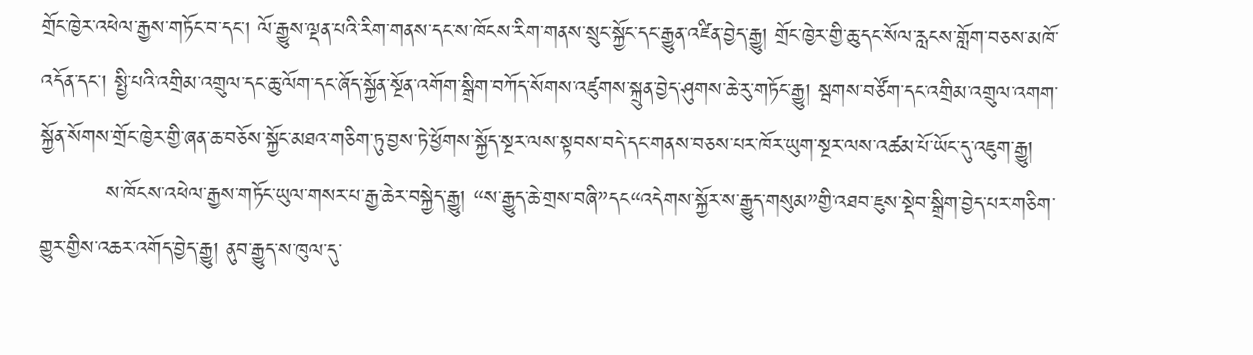གྲོང་ཁྱེར་འཕེལ་རྒྱས་གཏོང་བ་དང་། ལོ་རྒྱུས་ལྡན་པའི་རིག་གནས་དང་ས་ཁོངས་རིག་གནས་སྲུང་སྐྱོང་དང་རྒྱུན་འཛིན་བྱེད་རྒྱུ། གྲོང་ཁྱེར་གྱི་ཆུ་དང་སོལ་རླངས་གློག་བཅས་མཁོ་འདོན་དང་། སྤྱི་པའི་འགྲིམ་འགྲུལ་དང་ཆུ་ལོག་དང་ཞོད་སྐྱོན་སྔོན་འགོག་སྒྲིག་བཀོད་སོགས་འཛུགས་སྐྲུན་བྱེད་ཤུགས་ཆེ་རུ་གཏོང་རྒྱུ། སྦགས་བཙོག་དང་འགྲིམ་འགྲུལ་འགག་སྐྱོན་སོགས་གྲོང་ཁྱེར་གྱི་ཞན་ཆ་བཅོས་སྐྱོང་མཐའ་གཅིག་ཏུ་བྱས་ཏེ་ཕྱོགས་སྐྱོད་སྔར་ལས་སྟབས་བདེ་དང་གནས་བཅས་པར་ཁོར་ཡུག་སྔར་ལས་འཚམ་པོ་ཡོང་དུ་འཇུག་རྒྱུ།
         ས་ཁོངས་འཕེལ་རྒྱས་གཏོང་ཡུལ་གསར་པ་རྒྱ་ཆེར་བསྐྱེད་རྒྱུ། “ས་རྒྱུད་ཆེ་གྲས་བཞི”དང“འདེགས་སྐྱོར་ས་རྒྱུད་གསུམ”གྱི་འཐབ་ཇུས་སྡེབ་སྒྲིག་བྱེད་པར་གཅིག་གྱུར་གྱིས་འཆར་འགོད་བྱེད་རྒྱུ། ནུབ་རྒྱུད་ས་ཁུལ་དུ་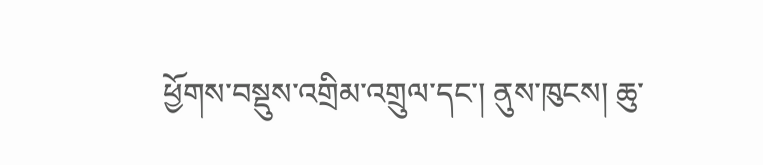ཕྱོགས་བསྡུས་འགྲིམ་འགྲུལ་དང་། ནུས་ཁུངས། ཆུ་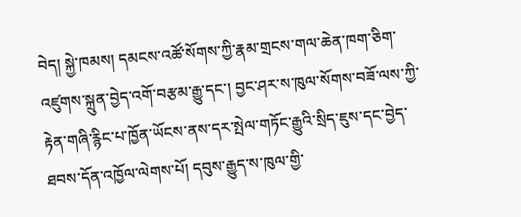བེད། སྐྱེ་ཁམས། དམངས་འཚོ་སོགས་ཀྱི་རྣམ་གྲངས་གལ་ཆེན་ཁག་ཅིག་འཛུགས་སྐྲུན་བྱེད་འགོ་བརྩམ་རྒྱུ་དང་། བྱང་ཤར་ས་ཁུལ་སོགས་བཟོ་ལས་ཀྱི་རྟེན་གཞི་རྙིང་པ་ཁྱོན་ཡོངས་ནས་དར་སྤེལ་གཏོང་རྒྱུའི་སྲིད་ཇུས་དང་བྱེད་ཐབས་དོན་འཁྱོལ་ལེགས་པོ། དབུས་རྒྱུད་ས་ཁུལ་གྱི་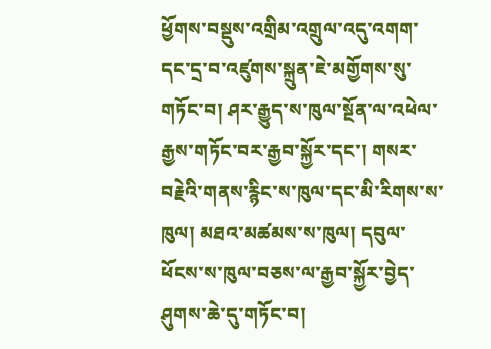ཕྱོགས་བསྡུས་འགྲིམ་འགྲུལ་འདུ་འགག་དང་དྲ་བ་འཛུགས་སྐྲུན་ཇེ་མགྱོགས་སུ་གཏོང་བ། ཤར་རྒྱུད་ས་ཁུལ་སྔོན་ལ་འཕེལ་རྒྱས་གཏོང་བར་རྒྱབ་སྐྱོར་དང་། གསར་བརྗེའི་གནས་རྙིང་ས་ཁུལ་དང་མི་རིགས་ས་ཁུལ། མཐའ་མཚམས་ས་ཁུལ། དབུལ་ཕོངས་ས་ཁུལ་བཅས་ལ་རྒྱབ་སྐྱོར་བྱེད་ཤུགས་ཆེ་དུ་གཏོང་བ།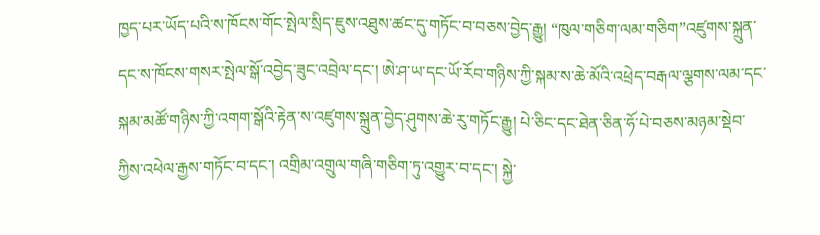ཁྱད་པར་ཡོད་པའི་ས་ཁོངས་གོང་སྤེལ་སྲིད་ཇུས་འཐུས་ཚང་དུ་གཏོང་བ་བཅས་བྱེད་རྒྱུ། “ཁུལ་གཅིག་ལམ་གཅིག”འཛུགས་སྐྲུན་དང་ས་ཁོངས་གསར་སྤེལ་སྒོ་འབྱེད་ཟུང་འབྲེལ་དང་། ཨེ་ཤ་ཡ་དང་ཡོ་རོབ་གཉིས་ཀྱི་སྐམ་ས་ཆེ་མོའི་འཕྲེད་བརྒལ་ལྕགས་ལམ་དང་སྐམ་མཚོ་གཉིས་ཀྱི་འགག་སྒོའི་རྟེན་ས་འཛུགས་སྐྲུན་བྱེད་ཤུགས་ཆེ་རུ་གཏོང་རྒྱུ། པེ་ཅིང་དང་ཐེན་ཅིན་ཧོ་པེ་བཅས་མཉམ་སྡེབ་ཀྱིས་འཕེལ་རྒྱས་གཏོང་བ་དང་། འགྲིམ་འགྲུལ་གཞི་གཅིག་ཏུ་འགྱུར་བ་དང་། སྐྱེ་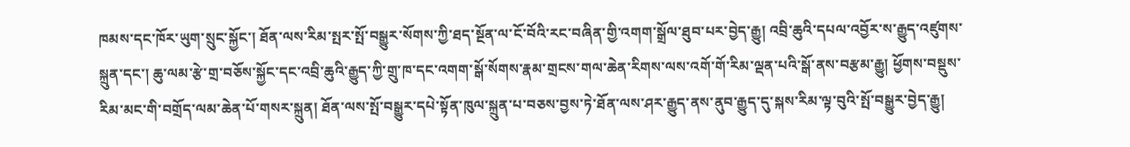ཁམས་དང་ཁོར་ཡུག་སྲུང་སྐྱོང་། ཐོན་ལས་རིམ་སྤར་སྤོ་བསྒྱུར་སོགས་ཀྱི་ཐད་སྔོན་ལ་ངོ་བོའི་རང་བཞིན་གྱི་འགག་སྒྲོལ་ཐུབ་པར་བྱེད་རྒྱུ། འབྲི་ཆུའི་དཔལ་འབྱོར་ས་རྒྱུད་འཛུགས་སྐྲུན་དང་། ཆུ་ལམ་རྩེ་གྲ་བཅོས་སྐྱོང་དང་འབྲི་ཆུའི་རྒྱུད་ཀྱི་གྲུ་ཁ་དང་འགག་སྒོ་སོགས་རྣམ་གྲངས་གལ་ཆེན་རིགས་ལས་འགོ་གོ་རིམ་ལྡན་པའི་སྒོ་ནས་བརྩམ་རྒྱུ། ཕྱོགས་བསྡུས་རིམ་མང་གི་བགྲོད་ལམ་ཆེན་པོ་གསར་སྐྲུན། ཐོན་ལས་སྤོ་བསྒྱུར་དཔེ་སྟོན་ཁུལ་སྐྲུན་པ་བཅས་བྱས་ཏེ་ཐོན་ལས་ཤར་རྒྱུད་ནས་ནུབ་རྒྱུད་དུ་སྐས་རིམ་ལྟ་བུའི་སྤོ་བསྒྱུར་བྱེད་རྒྱུ།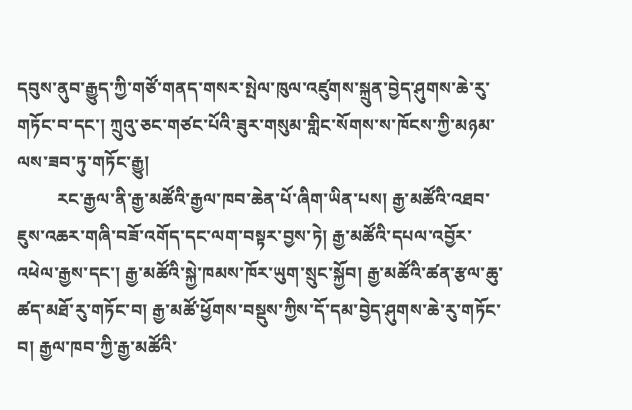དབུས་ནུབ་རྒྱུད་ཀྱི་གཙོ་གནད་གསར་སྤེལ་ཁུལ་འཛུགས་སྐྲུན་བྱེད་ཤུགས་ཆེ་རུ་གཏོང་བ་དང་། ཀྲུའུ་ཅང་གཙང་པོའི་ཟུར་གསུམ་གླིང་སོགས་ས་ཁོངས་ཀྱི་མཉམ་ལས་ཟབ་ཏུ་གཏོང་རྒྱུ།
         རང་རྒྱལ་ནི་རྒྱ་མཚོའི་རྒྱལ་ཁབ་ཆེན་པོ་ཞིག་ཡིན་པས། རྒྱ་མཚོའི་འཐབ་ཇུས་འཆར་གཞི་བཟོ་འགོད་དང་ལག་བསྟར་བྱས་ཏེ། རྒྱ་མཚོའི་དཔལ་འབྱོར་འཕེལ་རྒྱས་དང་། རྒྱ་མཚོའི་སྐྱེ་ཁམས་ཁོར་ཡུག་སྲུང་སྐྱོབ། རྒྱ་མཚོའི་ཚན་རྩལ་ཆུ་ཚད་མཐོ་རུ་གཏོང་བ། རྒྱ་མཚོ་ཕྱོགས་བསྡུས་ཀྱིས་དོ་དམ་བྱེད་ཤུགས་ཆེ་རུ་གཏོང་བ། རྒྱལ་ཁབ་ཀྱི་རྒྱ་མཚོའི་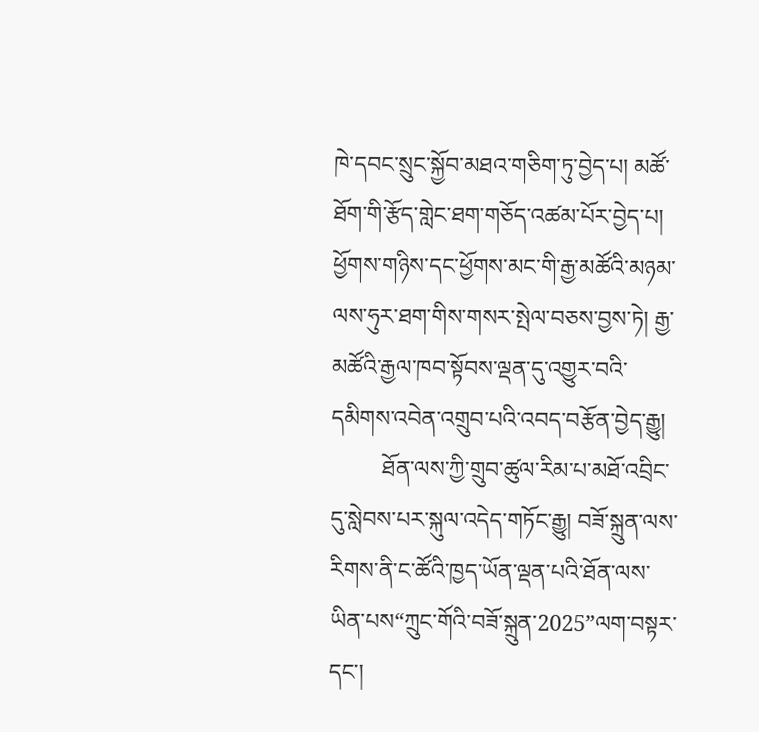ཁེ་དབང་སྲུང་སྐྱོབ་མཐའ་གཅིག་ཏུ་བྱེད་པ། མཚོ་ཐོག་གི་རྩོད་གླེང་ཐག་གཅོད་འཚམ་པོར་བྱེད་པ། ཕྱོགས་གཉིས་དང་ཕྱོགས་མང་གི་རྒྱ་མཚོའི་མཉམ་ལས་ཧུར་ཐག་གིས་གསར་སྤེལ་བཅས་བྱས་ཏེ། རྒྱ་མཚོའི་རྒྱལ་ཁབ་སྟོབས་ལྡན་དུ་འགྱུར་བའི་དམིགས་འབེན་འགྲུབ་པའི་འབད་བརྩོན་བྱེད་རྒྱུ།
         ཐོན་ལས་ཀྱི་གྲུབ་ཚུལ་རིམ་པ་མཐོ་འབྲིང་དུ་སླེབས་པར་སྐུལ་འདེད་གཏོང་རྒྱུ། བཟོ་སྐྲུན་ལས་རིགས་ནི་ང་ཚོའི་ཁྱད་ཡོན་ལྡན་པའི་ཐོན་ལས་ཡིན་པས“ཀྲུང་གོའི་བཟོ་སྐྲུན་2025”ལག་བསྟར་དང་།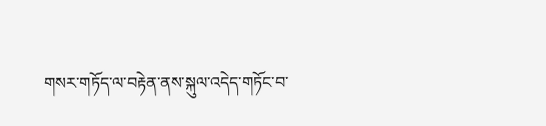གསར་གཏོད་ལ་བརྟེན་ནས་སྐུལ་འདེད་གཏོང་བ་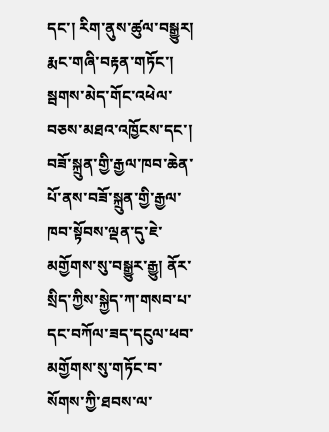དང་། རིག་ནུས་ཚུལ་བསྒྱུར། རྨང་གཞི་བརྟན་གཏོང་། སྦགས་མེད་གོང་འཕེལ་བཅས་མཐའ་འཁྱོངས་དང་། བཟོ་སྐྲུན་གྱི་རྒྱལ་ཁབ་ཆེན་པོ་ནས་བཟོ་སྐྲུན་གྱི་རྒྱལ་ཁབ་སྟོབས་ལྡན་དུ་ཇེ་མགྱོགས་སུ་བསྒྱུར་རྒྱུ། ནོར་སྲིད་ཀྱིས་སྐྱེད་ཀ་གསབ་པ་དང་བཀོལ་ཟད་དངུལ་ཕབ་མགྱོགས་སུ་གཏོང་བ་སོགས་ཀྱི་ཐབས་ལ་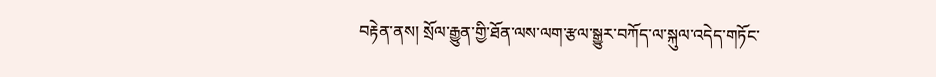བརྟེན་ནས། སྲོལ་རྒྱུན་གྱི་ཐོན་ལས་ལག་རྩལ་སྒྱུར་བཀོད་ལ་སྐུལ་འདེད་གཏོང་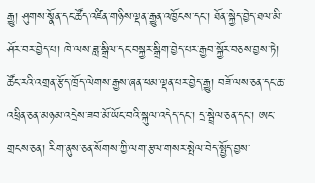རྒྱུ། ཤུགས་སྣོན་དང་ཚོད་འཛིན་གཉིས་ལྡན་རྒྱུན་འཁྱོངས་དང་། ཐོན་སྐྱེད་བྱེད་ཐལ་མི་ཤོར་བར་བྱེད་པ། ཁེ་ལས་ཟླ་སྒྲིལ་དང་བསྐྱར་སྒྲིག་བྱེད་པར་རྒྱབ་སྐྱོར་བཅས་བྱས་ཏེ། ཚོང་རའི་འགྲན་རྩོད་ཁྲོད་ལེགས་རྒྱས་ཞན་ཕམ་ལྡན་པར་བྱེད་རྒྱུ། བཟོ་ལས་ཅན་དང་ཆ་འཕྲིན་ཅན་མཉམ་འདྲེས་ཟབ་མོ་ཡོང་བའི་སྐུལ་འདེད་དང་། དྲ་སྦྲེལ་ཅན་དང་། ཨང་གྲངས་ཅན། རིག་ནུས་ཅན་སོགས་ཀྱི་ལག་རྩལ་གསར་སྤེལ་བེད་སྤྱོད་བྱས་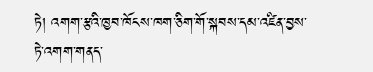ཏེ། འགག་རྩའི་ཁྱབ་ཁོངས་ཁག་ཅིག་གོ་སྐབས་དམ་འཛིན་བྱས་ཏེ་འགག་གནད་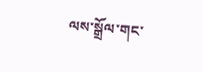ལས་སྒྲོལ་གང་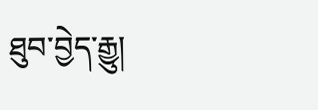ཐུབ་བྱེད་རྒྱུ།